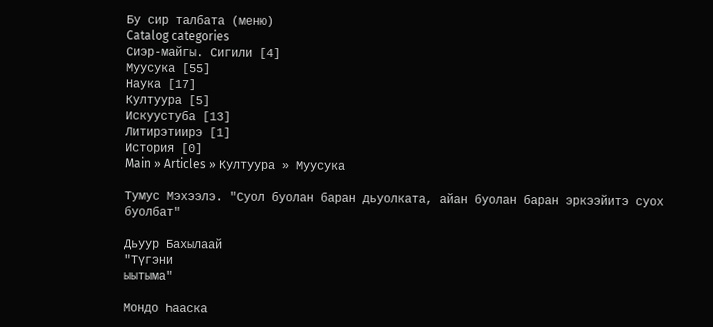Бу сир талбата (меню)
Catalog categories
Сиэр-майгы. Сигили [4]
Муусука [55]
Наука [17]
Култуура [5]
Искуустуба [13]
Литирэтиирэ [1]
История [0]
Main » Articles » Култуура » Муусука

Тумус Мэхээлэ. "Суол буолан баран дьуолката, айан буолан баран эркээйитэ суох буолбат"

Дьуур Бахылаай
"Түгэни
ыытыма"

Мондо Һааска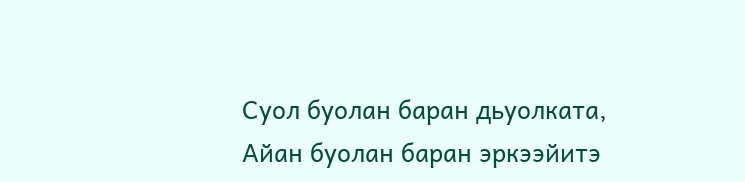Суол буолан баран дьуолката,
Айан буолан баран эркээйитэ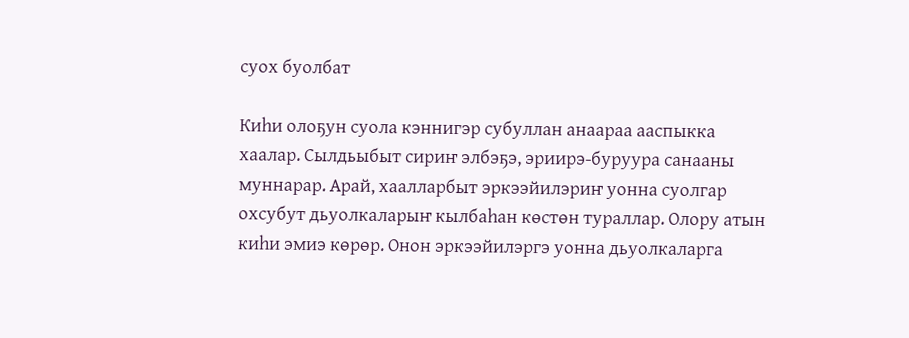суох буолбат

Киһи олоҕун суола кэннигэр субуллан анаараа ааспыкка хаалар. Сылдьыбыт сириҥ элбэҕэ, эриирэ-буруура санааны муннарар. Арай, хаалларбыт эркээйилэриҥ уонна суолгар охсубут дьуолкаларыҥ кылбаһан көстөн тураллар. Олору атын киһи эмиэ көрөр. Онон эркээйилэргэ уонна дьуолкаларга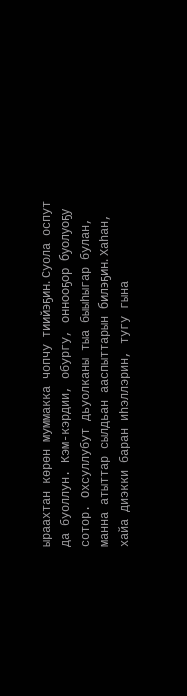ыраахтан көрөн муммакка чопчу тиийэҕин. Суола оспут да буоллун. Кэм-кэрдии, обургу, оннооҕор буолуоҕу сотор. Охсуллубут дьуолканы тыа быыһыгар булан, манна атыттар сылдьан ааспыттарын билэҕин. Хаһан, хайа диэкки баран иһэллэрин, тугу гына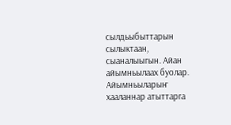сылдьыбыттарын сылыктаан, сыаналыыгын. Айан айымньылаах буолар. Айымньыларыҥ хааланнар атыттарга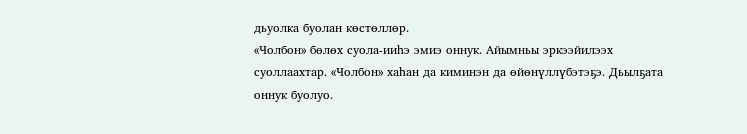дьуолка буолан көстөллөр.
«Чолбон» бөлөх суола-ииһэ эмиэ оннук. Айымньы эркээйилээх суоллаахтар. «Чолбон» хаһан да киминэн да өйөнүллүбэтэҕэ. Дьылҕата оннук буолуо.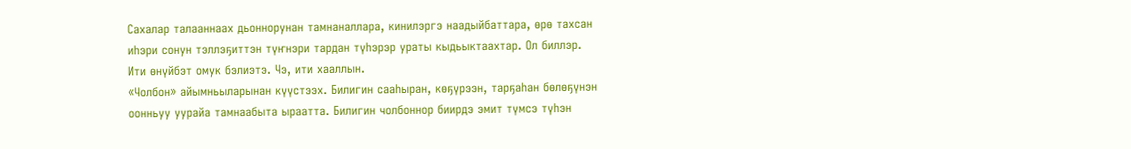Сахалар талааннаах дьоннорунан тамнаналлара, кинилэргэ наадыйбаттара, өрө тахсан иһэри сонун тэллэҕиттэн түҥнэри тардан түһэрэр ураты кыдьыктаахтар. Ол биллэр.
Ити өнүйбэт омук бэлиэтэ. Чэ, ити хааллын.
«Чолбон» айымньыларынан күүстээх. Билигин сааһыран, көҕүрээн, тарҕаһан бөлөҕүнэн оонньуу уурайа тамнаабыта ыраатта. Билигин чолбоннор биирдэ эмит түмсэ түһэн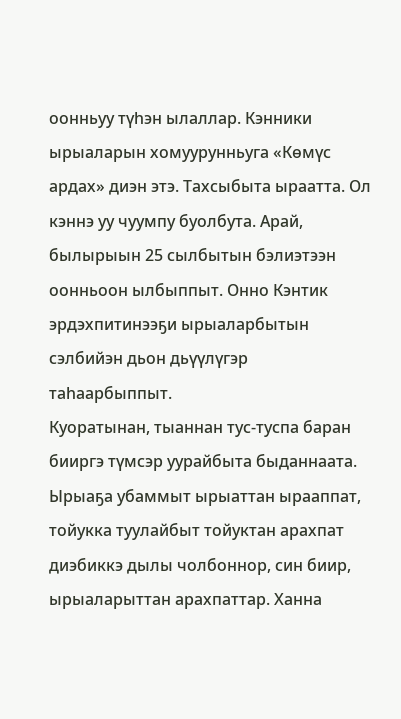оонньуу түһэн ылаллар. Кэнники ырыаларын хомуурунньуга «Көмүс ардах» диэн этэ. Тахсыбыта ыраатта. Ол кэннэ уу чуумпу буолбута. Арай, былырыын 25 сылбытын бэлиэтээн оонньоон ылбыппыт. Онно Кэнтик эрдэхпитинээҕи ырыаларбытын сэлбийэн дьон дьүүлүгэр таһаарбыппыт.
Куоратынан, тыаннан тус-туспа баран бииргэ түмсэр уурайбыта быданнаата.
Ырыаҕа убаммыт ырыаттан ырааппат, тойукка туулайбыт тойуктан арахпат диэбиккэ дылы чолбоннор, син биир, ырыаларыттан арахпаттар. Ханна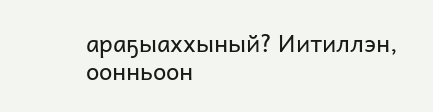араҕыаххыный? Иитиллэн, оонньоон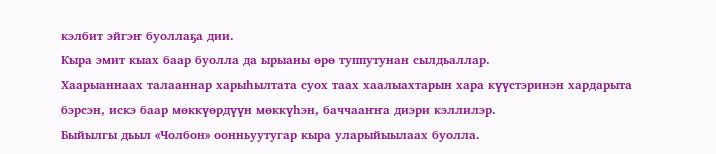кэлбит эйгэҥ буоллаҕа дии.
Кыра эмит кыах баар буолла да ырыаны өрө туппутунан сылдьаллар.
Хаарыаннаах талааннар харыһылтата суох таах хаалыахтарын хара күүстэринэн хардарыта бэрсэн, искэ баар мөккүөрдүүн мөккүһэн, баччааҥҥа диэри кэллилэр.
Быйылгы дьыл «Чолбон» оонньуутугар кыра уларыйыылаах буолла.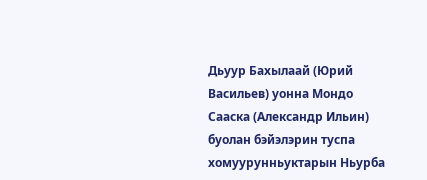Дьуур Бахылаай (Юрий Васильев) уонна Мондо Сааска (Александр Ильин) буолан бэйэлэрин туспа хомуурунньуктарын Ньурба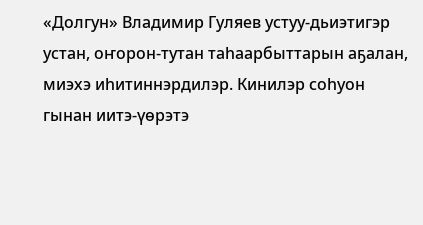«Долгун» Владимир Гуляев устуу-дьиэтигэр устан, оҥорон-тутан таһаарбыттарын аҕалан, миэхэ иһитиннэрдилэр. Кинилэр соһуон гынан иитэ-үөрэтэ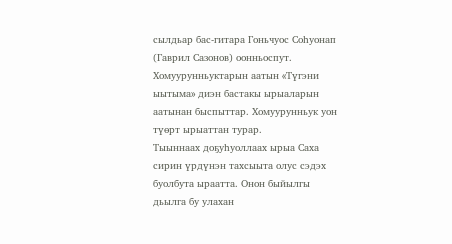сылдьар бас-гитара Гоньчуос Соһуонап (Гаврил Сазонов) оонньоспут.
Хомуурунньуктарын аатын «Түгэни ыытыма» диэн бастакы ырыаларын аатынан быспыттар. Хомуурунньук уон түөрт ырыаттан турар.
Тыыннаах доҕуһуоллаах ырыа Саха сирин үрдүнэн тахсыыта олус сэдэх буолбута ыраатта. Онон быйылгы дьылга бу улахан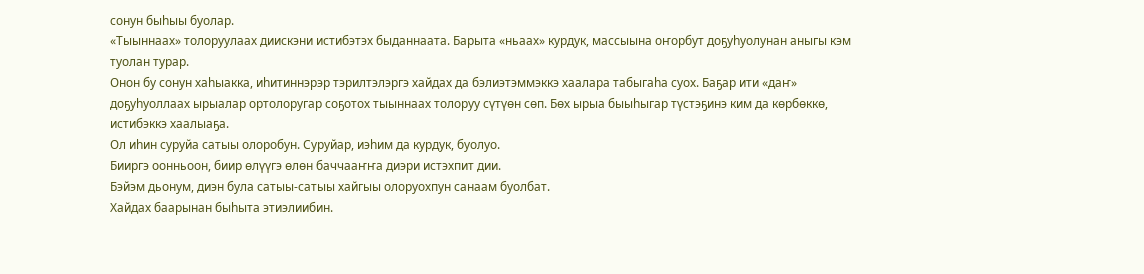сонун быһыы буолар.
«Тыыннаах» толоруулаах диискэни истибэтэх быданнаата. Барыта «ньаах» курдук, массыына оҥорбут доҕуһуолунан аныгы кэм туолан турар.
Онон бу сонун хаһыакка, иһитиннэрэр тэрилтэлэргэ хайдах да бэлиэтэммэккэ хаалара табыгаһа суох. Баҕар ити «даҥ» доҕуһуоллаах ырыалар ортолоругар соҕотох тыыннаах толоруу сүтүөн сөп. Бөх ырыа быыһыгар түстэҕинэ ким да көрбөккө, истибэккэ хаалыаҕа.
Ол иһин суруйа сатыы олоробун. Суруйар, иэһим да курдук, буолуо.
Бииргэ оонньоон, биир өлүүгэ өлөн баччааҥҥа диэри истэхпит дии.
Бэйэм дьонум, диэн була сатыы-сатыы хайгыы олоруохпун санаам буолбат.
Хайдах баарынан быһыта этиэлиибин.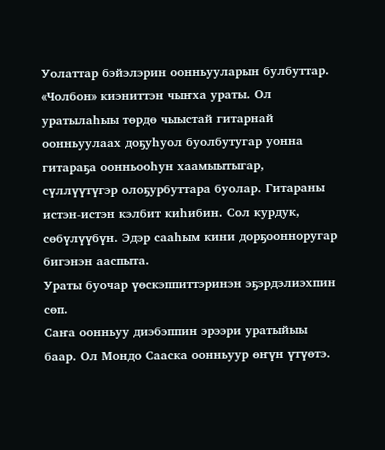Уолаттар бэйэлэрин оонньууларын булбуттар.
«Чолбон» киэниттэн чыҥха ураты. Ол уратылаһыы төрдө чыыстай гитарнай оонньуулаах доҕуһуол буолбутугар уонна гитараҕа оонньооһун хаамыытыгар, сүллүүтүгэр олоҕурбуттара буолар. Гитараны истэн-истэн кэлбит киһибин. Сол курдук, сөбүлүүбүн. Эдэр сааһым кини дорҕоонноругар бигэнэн ааспыта.
Ураты буочар үөскэппиттэринэн эҕэрдэлиэхпин сөп.
Саҥа оонньуу диэбэппин эрээри уратыйыы баар. Ол Мондо Сааска оонньуур өҥүн үтүөтэ.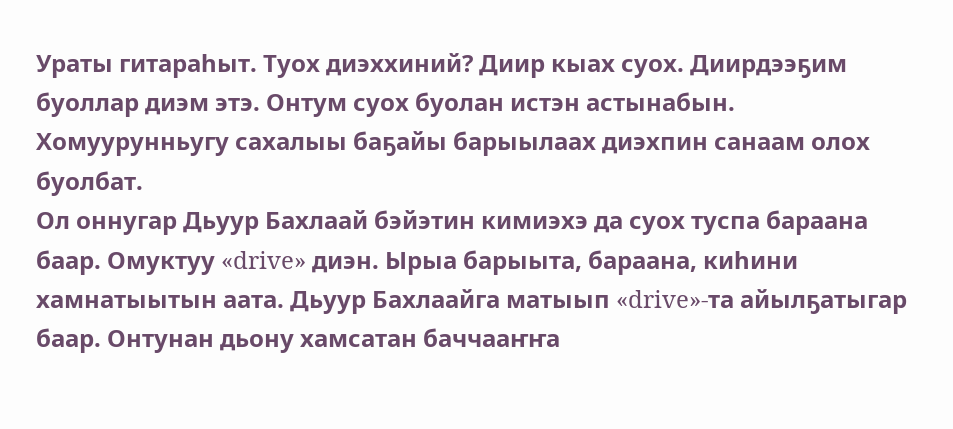Ураты гитараһыт. Туох диэххиний? Диир кыах суох. Диирдээҕим буоллар диэм этэ. Онтум суох буолан истэн астынабын.
Хомуурунньугу сахалыы баҕайы барыылаах диэхпин санаам олох буолбат.
Ол оннугар Дьуур Бахлаай бэйэтин кимиэхэ да суох туспа бараана баар. Омуктуу «drive» диэн. Ырыа барыыта, бараана, киһини хамнатыытын аата. Дьуур Бахлаайга матыып «drive»-та айылҕатыгар баар. Онтунан дьону хамсатан баччааҥҥа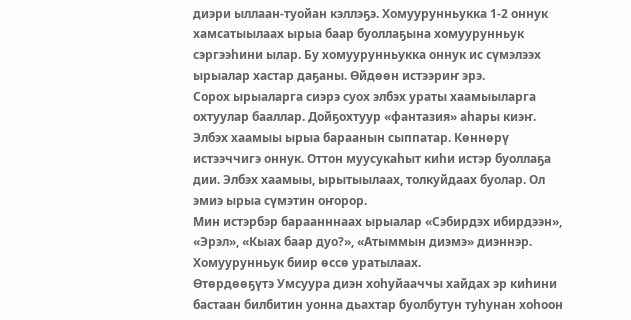диэри ыллаан-туойан кэллэҕэ. Хомуурунньукка 1-2 оннук хамсатыылаах ырыа баар буоллаҕына хомуурунньук сэргээһини ылар. Бу хомуурунньукка оннук ис сүмэлээх ырыалар хастар даҕаны. Өйдөөн истээриҥ эрэ.
Сорох ырыаларга сиэрэ суох элбэх ураты хаамыыларга охтуулар бааллар. Дойҕохтуур «фантазия» аһары киэҥ. Элбэх хаамыы ырыа бараанын сыппатар. Көннөрү истээччигэ оннук. Оттон муусукаһыт киһи истэр буоллаҕа дии. Элбэх хаамыы, ырытыылаах, толкуйдаах буолар. Ол эмиэ ырыа сүмэтин оҥорор.
Мин истэрбэр бараанннаах ырыалар «Сэбирдэх ибирдээн», «Эрэл», «Кыах баар дуо?», «Атыммын диэмэ» диэннэр.
Хомуурунньук биир өссө уратылаах.
Өтөрдөөҕүтэ Умсуура диэн хоһуйааччы хайдах эр киһини бастаан билбитин уонна дьахтар буолбутун туһунан хоһоон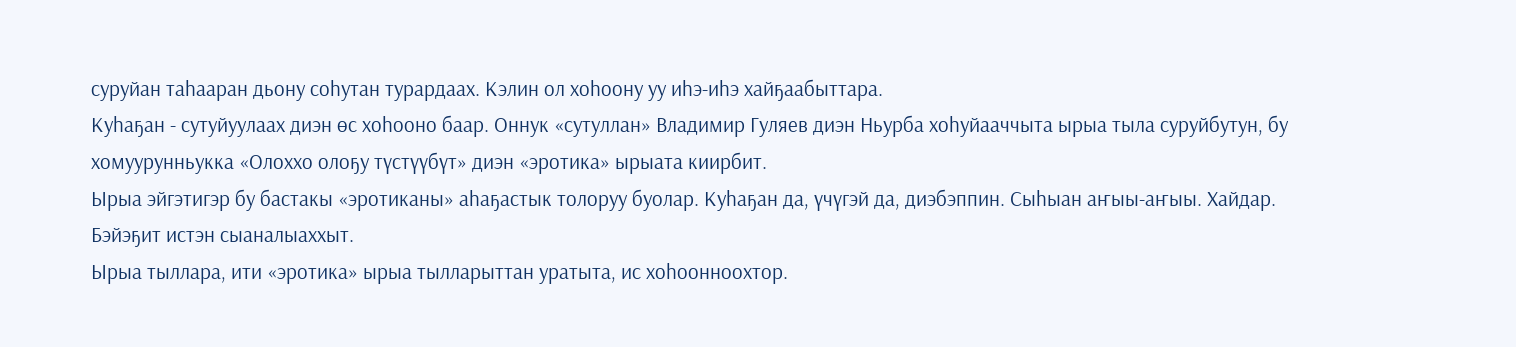суруйан таһааран дьону соһутан турардаах. Кэлин ол хоһоону уу иһэ-иһэ хайҕаабыттара.
Куһаҕан - сутуйуулаах диэн өс хоһооно баар. Оннук «сутуллан» Владимир Гуляев диэн Ньурба хоһуйааччыта ырыа тыла суруйбутун, бу хомуурунньукка «Олоххо олоҕу түстүүбүт» диэн «эротика» ырыата киирбит.
Ырыа эйгэтигэр бу бастакы «эротиканы» аһаҕастык толоруу буолар. Куһаҕан да, үчүгэй да, диэбэппин. Сыһыан аҥыы-аҥыы. Хайдар. Бэйэҕит истэн сыаналыаххыт.
Ырыа тыллара, ити «эротика» ырыа тылларыттан уратыта, ис хоһоонноохтор.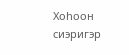Хоһоон сиэригэр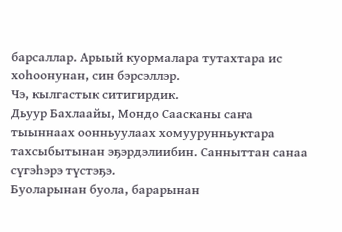барсаллар. Арыый куормалара тутахтара ис хоһоонунан, син бэрсэллэр.
Чэ, кылгастык ситигирдик.
Дьуур Бахлаайы, Мондо Саасканы саҥа тыыннаах оонньуулаах хомуурунньуктара тахсыбытынан эҕэрдэлиибин. Санныттан санаа сүгэһэрэ түстэҕэ.
Буоларынан буола, барарынан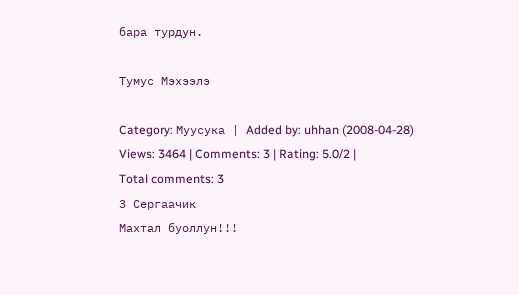бара турдун.

Тумус Мэхээлэ

Category: Муусука | Added by: uhhan (2008-04-28)
Views: 3464 | Comments: 3 | Rating: 5.0/2 |
Total comments: 3
3 Сергаачик
Махтал буоллун!!!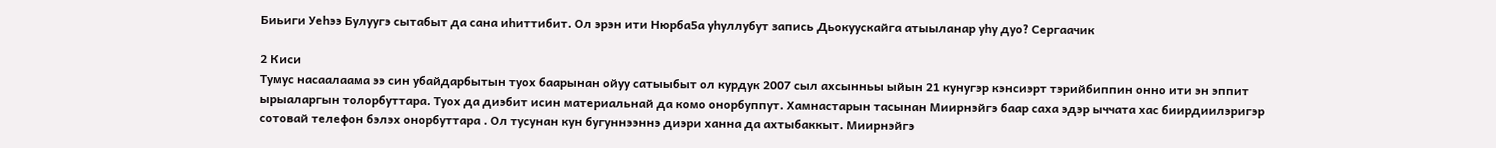Биьиги Уеhээ Булуугэ сытабыт да сана иhиттибит. Ол эрэн ити Нюрба5а уhуллубут запись Дьокуускайга атыыланар уhу дуо? Сергаачик

2 Киси
Тумус насаалаама ээ син убайдарбытын туох баарынан ойуу сатыыбыт ол курдук 2007 сыл ахсынньы ыйын 21 кунугэр кэнсиэрт тэрийбиппин онно ити эн эппит ырыаларгын толорбуттара. Туох да диэбит исин материальнай да комо онорбуппут. Хамнастарын тасынан Миирнэйгэ баар саха эдэр ыччата хас биирдиилэригэр сотовай телефон бэлэх онорбуттара . Ол тусунан кун бугуннээннэ диэри ханна да ахтыбаккыт. Миирнэйгэ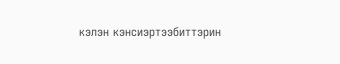кэлэн кэнсиэртээбиттэрин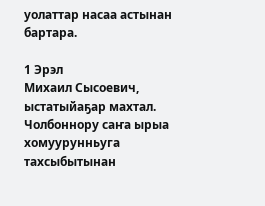уолаттар насаа астынан бартара.

1 Эрэл
Михаил Сысоевич, ыстатыйаҕар махтал. Чолбоннору саҥа ырыа хомуурунньуга тахсыбытынан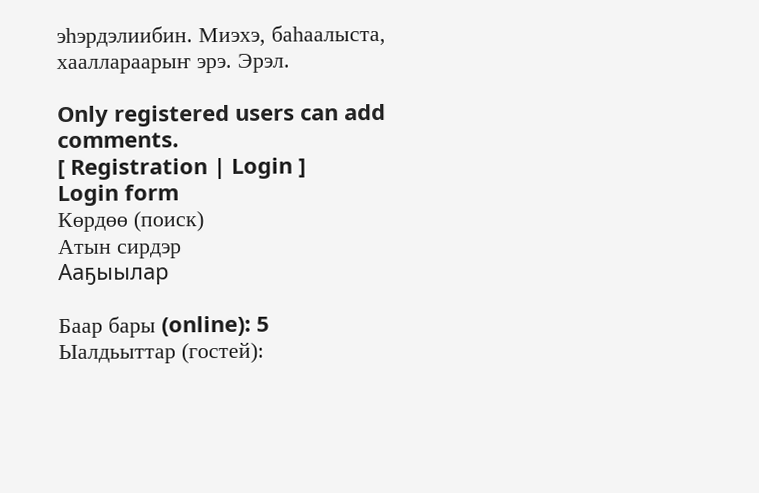эһэрдэлиибин. Миэхэ, баһаалыста, хааллараарыҥ эрэ. Эрэл.

Only registered users can add comments.
[ Registration | Login ]
Login form
Көрдөө (поиск)
Атын сирдэр
Ааҕыылар

Баар бары (online): 5
Ыалдьыттар (гостей):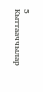5
Кыттааччылар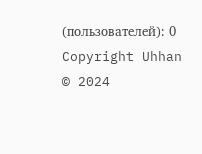(пользователей): 0
Copyright Uhhan © 2024